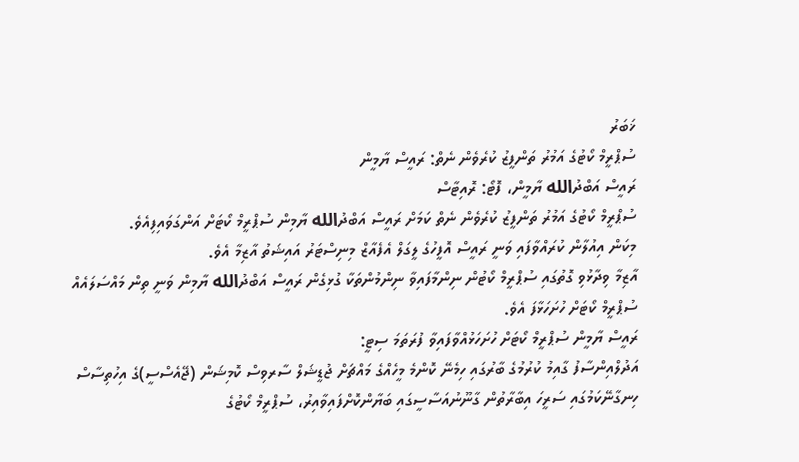ޚަބަރު
ސުޕްރީމް ކޯޓުގެ އަމުރު ތަންފީޒު ކުރެވެން ނެތް: ރައީސް ޔާމީން
ރައީސް އަބްދުالله ޔާމީން، ފޮޓޯ: ރޮއިޓާސް
ސުޕްރީމް ކޯޓުގެ އަމުރު ތަންފީޒު ކުރެވެން ނެތް ކަމަށް ރައީސް އަބްދުالله ޔާމިން ސުޕްރީމް ކޯޓަށް އަންގަވައިފިއެވެ.
މިކަން އިއުލާން ކުރައްވާފައި ވަނީ ރައީސް އޮފީހުގެ ލީގަލް އެފެއާޒް މިނިސްޓަރު އައިޝަތު އާޒިމާ އެވެ.
އާޒިމާ ވިދާޅުވި ގޮތުގައި ސުޕްރީމް ކޯޓުން ނިންމާފައިވާ ނިންމުންތަކާ ގުޅިގެން ރައީސް އަބްދުالله ޔާމިން ވަނީ ތިން މައްސަލައެއް ސުޕްރީމް ކޯޓަށް ހުށަހަޅާފަ އެވެ.
ރައީސް ޔާމީން ސުޕްރީމް ކޯޓަށް ހުށަހަޅުއްވާފައިވާ ފުރަތަމަ ސިޓީ:
އަދުލްއިންސާފު ގާއިމު ކުރުމުގެ ބާރުގައި ހިމެނޭ ކޮންމެ މީހެއްގެ މައްޗަށް ޖުޑީޝަލް ސާރވިސް ކޮމިޝަން (ޖޭއެސްސީ)ގެ އިހުތިސާސް ހިނގާނޭކަމުގައި ސަރީހަ އިބާރާތުން ގާނޫނުއަސާސީގައި ބަޔާންކޮށްފައިވާއިރު، ސުޕްރީމް ކޯޓުގެ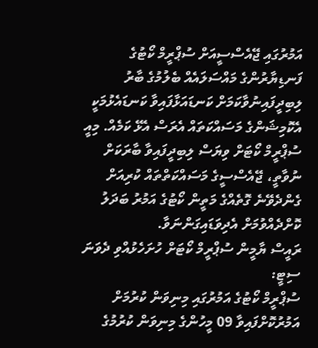އަމުރުގައި ޖޭއެސްސީއަށް ސުޕްރީމް ކޯޓުގެ ފަނޑިޔާރުންގެ މައްސަލައެއް ބެލުމުގެ ބާރު ލިބިދީފައިނުވާކަމަށް ކަނޑައަޅާފައިވާ ކަނޑައެޅުމަކީ އެކޮމިޝަންގެ މަސައްކަތައް އެރަސް އެޅޭ ކަމެއް. މިއީ ސުޕްރީމް ކޯޓަށް ވިޔަސް ލިބިދީފައިވާ ބާރަކަށް ނުވާތީ، ޖޭއެސްސީގެ މަސައްކަތްތައް ކުރިއަށް ގެންދެވޭނެ ގޮތެއްގެ މަތީން ކޯޓުގެ އަމުރު ބަދަލު ކޮށްދެއްވުމަށް އެދިވަޑައިގަންނަވާ.
ރައީސް ޔާމީން ސުޕްރީމް ކޯޓަށް ހުށަހެޅުއްވި ދެވަނަ ސިޓީ:
ސުޕްރީމް ކޯޓުގެ އަމުރުގައި މިނިވަން ކުރުމަށް އަމުރުކޮށްފައިވާ 09 މީހުންގެ މިނިވަން ކުރުމުގެ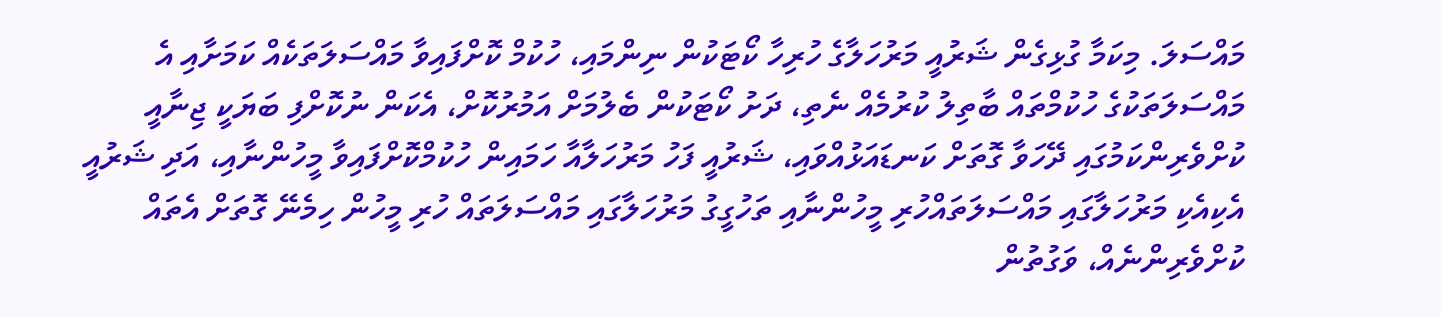މައްސަލަ. މިކަމާ ގުޅިގެން ޝަރުއީ މަރުހަލާގެ ހުރިހާ ކޯޓަކުން ނިންމައި، ހުކުމް ކޮށްފައިވާ މައްސަލަތަކެއް ކަމަށާއި އެ މައްސަލަތަކުގެ ހުކުމްތައް ބާތިލު ކުރުމެއް ނެތި، ދަށު ކޯޓަކުން ބެލުމަށް އަމުރުކޮށް، އެކަން ނުކޮށްފި ބަޔަކީ ޖިނާއީ ކުށްވެރިންކަމުގައި ދޭހަވާ ގޮތަށް ކަނޑައަޅުއްވައި، ޝަރުއީ ފަހު މަރުހަލާއާ ހަމައިން ހުކުމްކޮށްފައިވާ މީހުންނާއި، އަދި ޝަރުއީ އެކިއެކި މަރުހަލާގައި މައްސަލަތައްހުރި މީހުންނާއި ތަހުގީގު މަރުހަލާގައި މައްސަލަތައް ހުރި މީހުން ހިމެނޭ ގޮތަށް އެތައް ކުށްވެރިންނެއް، ވަގުތުން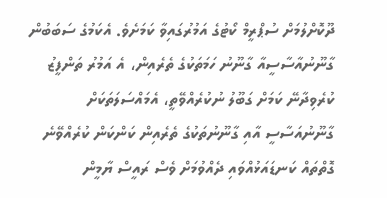ދޫކޮށްލުމަށް ސުޕްރީމް ކޯޓުގެ އަމުރުގައިވާ ކަމަށެވެ. އެކަމުގެ ސަބަބުން ގާނޫނުއާސާސީއާ ގާނޫނު ހަމަތަކުގެ ތެރެއިން، އެ އަމުރު ތަންފީޒު ކުރެވިދާނޭ ކަމަށް ގަބޫލު ނުކުރެއްވޭތީ، އެމައްސަލަތަކަށް ގާނޫނުއަސާސީ އާއި ގާނޫނުތަކުގެ ތެރެއިން ކަންކަން ކުރެއްވޭނެ ގޮތްތައް ކަނޑައަޅުއްވައި ދެއްވުމަށް ވެސް ރައީސް ޔާމީން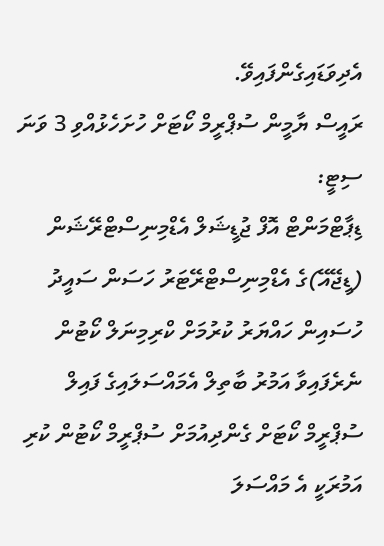އެދިވަޑައިގެންފައިވޭ.
ރައީސް ޔާމީން ސުޕްރީމް ކޯޓަށް ހުށަހެޅުއްވި 3 ވަނަ ސިޓީ:
ޑިޕާޓްމަންޓް އޮފް ޖުޑީޝަލް އެޑްމިނިސްޓްރޭޝަން (ޑީޖޭއޭ)ގެ އެޑްމިނިސްޓްރޭޓަރު ހަސަން ސައީދު ހުސައިން ހައްޔަރު ކުރުމަށް ކްރިމިނަލް ކޯޓުން ނެރެފައިވާ އަމުރު ބާތިލް އެމައްސަލައިގެ ފައިލް ސުޕްރީމް ކޯޓަށް ގެންދިއުމަށް ސުޕްރީމް ކޯޓުން ކުރި އަމުރަކީ އެ މައްސަލަ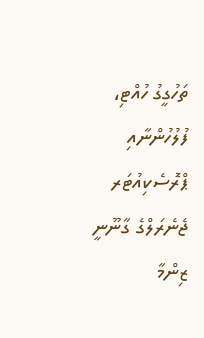ތަހުގީގު ހުއްޓި، ފުލުހުންނާއި ޕްރޮސެކިއުޓަރ ޖެނެރަލްގެ ގާނޫނީ ޒިންމާ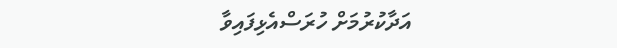އަދާކުރުމަށް ހުރަސްއެޅިފައިވާ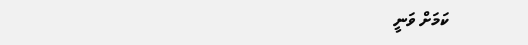ކަމަށް ވަނީ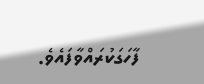ފާހަގަކުރައްވާފައެވެ.